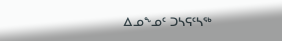ᐃᓄᖕᓄᑦ ᑐᓴᕋᑦᓴᖅ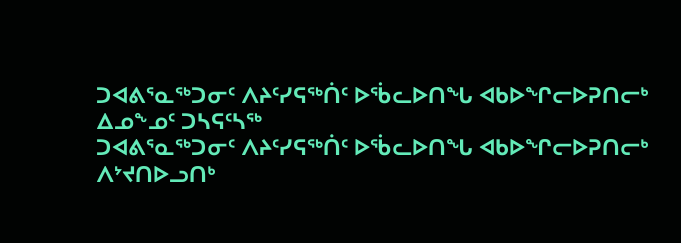ᑐᐊᕕᕐᓇᖅᑐᓂᑦ ᐱᔨᑦᓯᕋᖅᑏᑦ ᐅᖄᓚᐅᑎᖓ ᐊᑲᐅᖏᓕᐅᕈᑎᓕᒃ
ᐃᓄᖕᓄᑦ ᑐᓴᕋᑦᓴᖅ
ᑐᐊᕕᕐᓇᖅᑐᓂᑦ ᐱᔨᑦᓯᕋᖅᑏᑦ ᐅᖄᓚᐅᑎᖓ ᐊᑲᐅᖏᓕᐅᕈᑎᓕᒃ
ᐱᔾᔪᑎᐅᓗᑎᒃ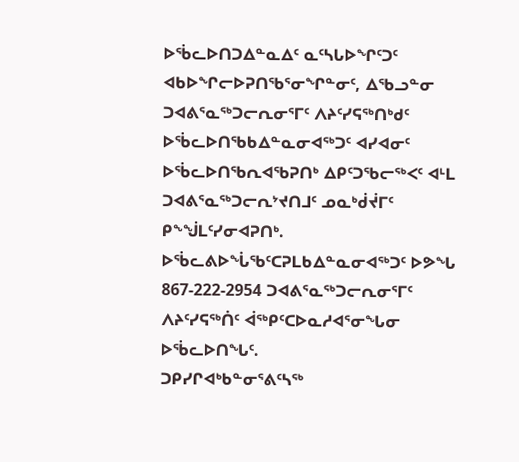ᐅᖄᓚᐅᑎᑐᐃᓐᓇᐃᑦ ᓇᑦᓴᒐᐅᖏᑦᑐᑦ ᐊᑲᐅᖏᓕᐅᕈᑎᖃᕐᓂᖏᓐᓂᑦ, ᐃᖃᓗᓐᓂ ᑐᐊᕕᕐᓇᖅᑐᓕᕆᓂᕐᒥᑦ ᐱᔨᑦᓯᕋᖅᑎᒃᑯᑦ ᐅᖄᓚᐅᑎᖃᑲᐃᓐᓇᓂᐊᖅᑐᑦ ᐊᓯᐊᓂᑦ ᐅᖄᓚᐅᑎᖃᕆᐊᖃᕈᑎᒃ ᐃᑭᑦᑐᖃᓕᖅᐸᑦ ᐊᒻᒪ ᑐᐊᕕᕐᓇᖅᑐᓕᕆᔾᔪᑎᒧᑦ ᓄᓇᒃᑰᔫᒥᑦ ᑭᖕᖒᒪᑦᓯᓂᐊᕈᑎᒃ.
ᐅᖄᓚᕕᐅᖔᖃᑦᑕᕈᒪᑲᐃᓐᓇᓂᐊᖅᑐᑦ ᐅᕗᖓ 867-222-2954 ᑐᐊᕕᕐᓇᖅᑐᓕᕆᓂᕐᒥᑦ ᐱᔨᑦᓯᕋᖅᑏᑦ ᐋᖅᑭᑦᑕᐅᓇᓱᐊᕐᓂᖓᓂ ᐅᖄᓚᐅᑎᖓᑦ.
ᑐᑭᓯᒋᐊᒃᑲᓐᓂᕐᕕᑦᓴᖅ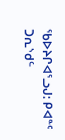ᖃᐅᔨᒋᐊᕐᓗᒍ: ᑭᐊᓐᑦ ᑐᕆᔅᑯᓪ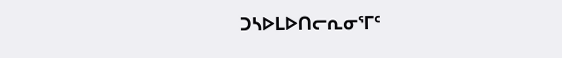ᑐᓴᐅᒪᐅᑎᓕᕆᓂᕐᒥᑦ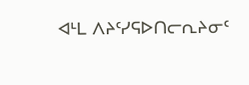ᐊᒻᒪ ᐱᔨᑦᓯᕋᐅᑎᓕᕆᔨᓂᑦ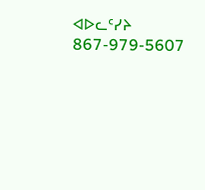ᐊᐅᓚᑦᓯᔨ 867-979-5607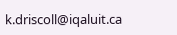k.driscoll@iqaluit.ca